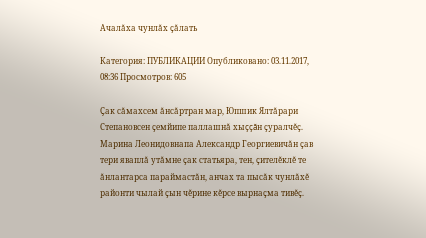Ачалăха чунлăх çăлать

Категория: ПУБЛИКАЦИИ Опубликовано: 03.11.2017, 08:36 Просмотров: 605

Çак сăмахсем ăнсăртран мар, Юпшик Ялтăрари Степановсен çемйипе паллашнă хыççăн çуралчĕç. Марина Леонидовнапа Александр Георгиевичăн çав тери яваплă утăмне çак статьяра, тен, çителĕклĕ те ăнлантарса параймастăн, анчах та пысăк чунлăхĕ районти чылай çын чĕрине кĕрсе вырнаçма тивĕç.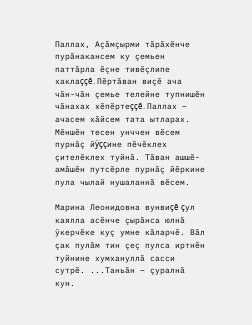Паллах, Аçăмçырми тăрăхĕнче пурăнакансем ку çемьен паттăрла ĕçне тивĕçлипе хаклаççĕ. Пĕртăван виçĕ ача чăн-чăн çемье телейне тупнишĕн чăнахах хĕпĕртеççĕ. Паллах – ачасем хăйсем тата ытларах. Мĕншĕн тесен унччен вĕсем пурнăç йÿççине пĕчĕклех çителĕклех туйнă. Тăван ашшĕ-амăшĕн путсĕрле пурнăç йĕркине пула чылай нушаланнă вĕсем.

Марина Леонидовна вунвиçĕ çул каялла асĕнче çырăнса юлнă ÿкерчĕке куç умне кăларчĕ. Вăл çак пулăм тин çеç пулса иртнĕн туйнине хумхануллă сасси сутрĕ. ...Таньăн – çуралнă кун.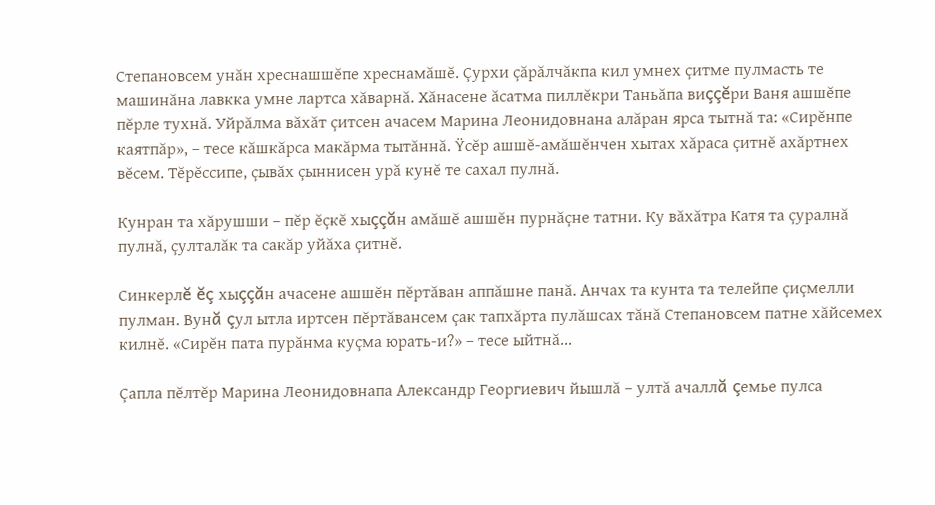Степановсем унăн хреснашшĕпе хреснамăшĕ. Çурхи çăрăлчăкпа кил умнех çитме пулмасть те машинăна лавкка умне лартса хăварнă. Хăнасене ăсатма пиллĕкри Таньăпа виççĕри Ваня ашшĕпе пĕрле тухнă. Уйрăлма вăхăт çитсен ачасем Марина Леонидовнана алăран ярса тытнă та: «Сирĕнпе каятпăр», – тесе кăшкăрса макăрма тытăннă. Ÿсĕр ашшĕ-амăшĕнчен хытах хăраса çитнĕ ахăртнех вĕсем. Тĕрĕссипе, çывăх çыннисен урă кунĕ те сахал пулнă.

Кунран та хăрушши – пĕр ĕçкĕ хыççăн амăшĕ ашшĕн пурнăçне татни. Ку вăхăтра Катя та çуралнă пулнă, çулталăк та сакăр уйăха çитнĕ.

Синкерлĕ ĕç хыççăн ачасене ашшĕн пĕртăван аппăшне панă. Анчах та кунта та телейпе çиçмелли пулман. Вунă çул ытла иртсен пĕртăвансем çак тапхăрта пулăшсах тăнă Степановсем патне хăйсемех килнĕ. «Сирĕн пата пурăнма куçма юрать-и?» – тесе ыйтнă...

Çапла пĕлтĕр Марина Леонидовнапа Александр Георгиевич йышлă – ултă ачаллă çемье пулса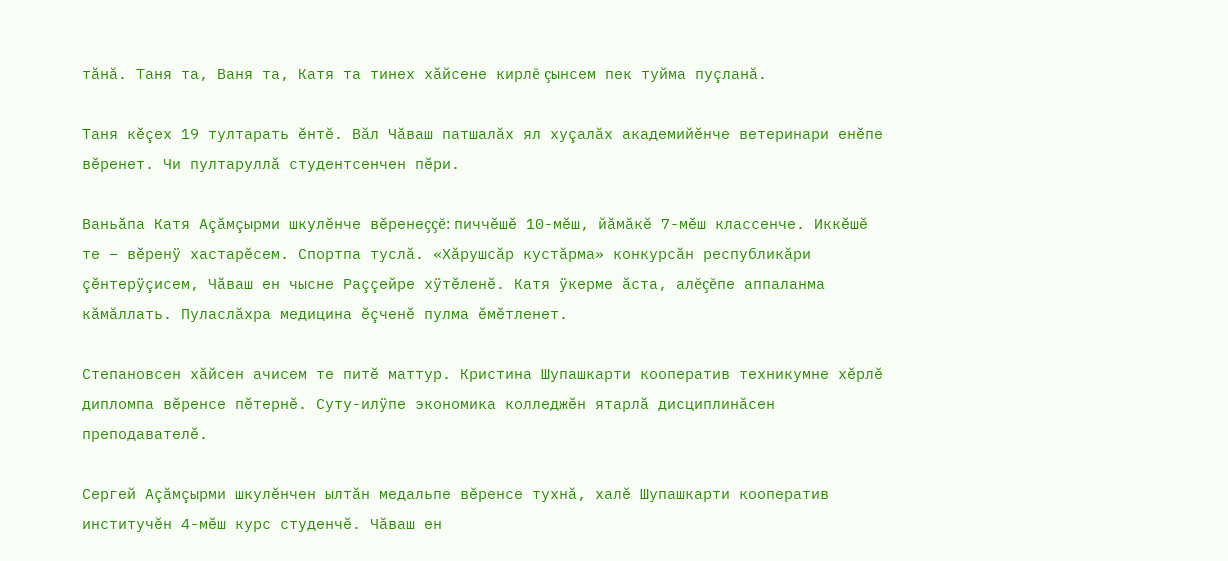тăнă. Таня та, Ваня та, Катя та тинех хăйсене кирлĕ çынсем пек туйма пуçланă.

Таня кĕçех 19 тултарать ĕнтĕ. Вăл Чăваш патшалăх ял хуçалăх академийĕнче ветеринари енĕпе вĕренет. Чи пултаруллă студентсенчен пĕри.

Ваньăпа Катя Аçăмçырми шкулĕнче вĕренеççĕ: пиччĕшĕ 10-мĕш, йăмăкĕ 7-мĕш классенче. Иккĕшĕ те – вĕренÿ хастарĕсем. Спортпа туслă. «Хăрушсăр кустăрма» конкурсăн республикăри çĕнтерÿçисем, Чăваш ен чысне Раççейре хÿтĕленĕ. Катя ÿкерме ăста, алĕçĕпе аппаланма кăмăллать. Пуласлăхра медицина ĕçченĕ пулма ĕмĕтленет.

Степановсен хăйсен ачисем те питĕ маттур. Кристина Шупашкарти кооператив техникумне хĕрлĕ дипломпа вĕренсе пĕтернĕ. Суту-илÿпе экономика колледжĕн ятарлă дисциплинăсен преподавателĕ.

Сергей Аçăмçырми шкулĕнчен ылтăн медальпе вĕренсе тухнă, халĕ Шупашкарти кооператив институчĕн 4-мĕш курс студенчĕ. Чăваш ен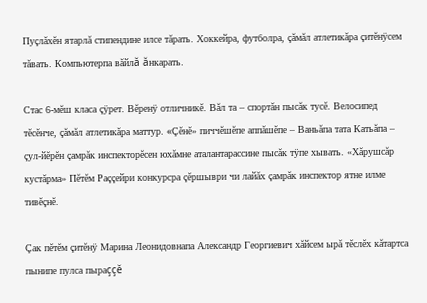Пуçлăхĕн ятарлă стипендине илсе тăрать. Хоккейра, футболра, çăмăл атлетикăра çитĕнÿсем тăвать. Компьютерпа вăйлă ăнкарать.

Стас 6-мĕш класа çÿрет. Вĕренÿ отличникĕ. Вăл та – спортăн пысăк тусĕ. Велосипед тĕсĕнче, çăмăл атлетикăра маттур. «Çĕнĕ» пиччĕшĕпе аппăшĕпе – Ваньăпа тата Катьăпа – çул-йĕрĕн çамрăк инспекторĕсен юхăмне аталантарассине пысăк тÿпе хывать. «Хăрушсăр кустăрма» Пĕтĕм Раççейри конкурсра çĕршыври чи лайăх çамрăк инспектор ятне илме тивĕçнĕ.

Çак пĕтĕм çитĕнÿ Марина Леонидовнапа Александр Георгиевич хăйсем ырă тĕслĕх кăтартса пынипе пулса пыраççĕ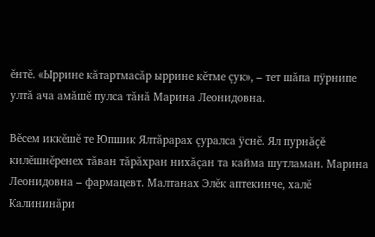ĕнтĕ. «Ыррине кăтартмасăр ыррине кĕтме çук», – тет шăпа пÿрнипе ултă ача амăшĕ пулса тăнă Марина Леонидовна.

Вĕсем иккĕшĕ те Юпшик Ялтăрарах çуралса ÿснĕ. Ял пурнăçĕ килĕшнĕренех тăван тăрăхран нихăçан та кайма шутламан. Марина Леонидовна – фармацевт. Малтанах Элĕк аптекинче, халĕ Калининăри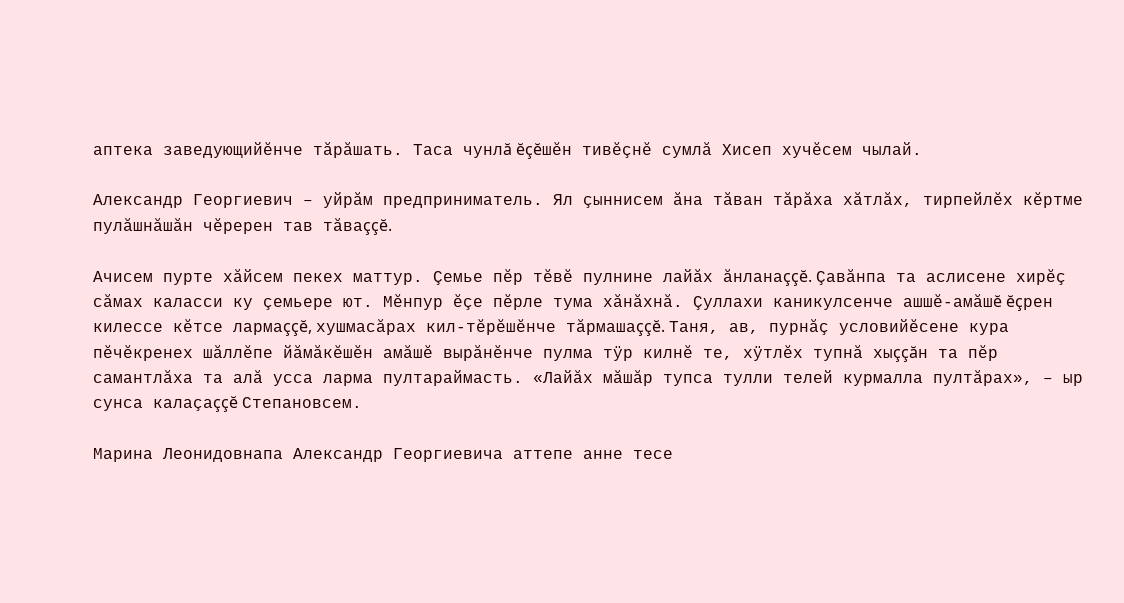аптека заведующийĕнче тăрăшать. Таса чунлă ĕçĕшĕн тивĕçнĕ сумлă Хисеп хучĕсем чылай.

Александр Георгиевич – уйрăм предприниматель. Ял çыннисем ăна тăван тăрăха хăтлăх, тирпейлĕх кĕртме пулăшнăшăн чĕререн тав тăваççĕ.

Ачисем пурте хăйсем пекех маттур. Çемье пĕр тĕвĕ пулнине лайăх ăнланаççĕ. Çавăнпа та аслисене хирĕç сăмах каласси ку çемьере ют. Мĕнпур ĕçе пĕрле тума хăнăхнă. Çуллахи каникулсенче ашшĕ-амăшĕ ĕçрен килессе кĕтсе лармаççĕ, хушмасăрах кил-тĕрĕшĕнче тăрмашаççĕ. Таня, ав, пурнăç условийĕсене кура пĕчĕкренех шăллĕпе йăмăкĕшĕн амăшĕ вырăнĕнче пулма тÿр килнĕ те, хÿтлĕх тупнă хыççăн та пĕр самантлăха та алă усса ларма пултараймасть. «Лайăх мăшăр тупса тулли телей курмалла пултăрах», – ыр сунса калаçаççĕ Степановсем.

Марина Леонидовнапа Александр Георгиевича аттепе анне тесе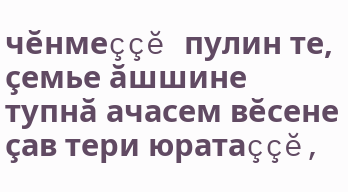чĕнмеççĕ пулин те, çемье ăшшине тупнă ачасем вĕсене çав тери юратаççĕ,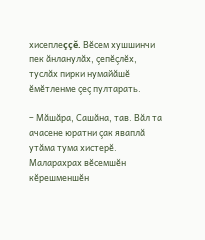хисеплеççĕ. Вĕсем хушшинчи пек ăнланулăх, çепĕçлĕх, туслăх пирки нумайăшĕ ĕмĕтленме çеç пултарать.

– Мăшăра, Сашăна, тав. Вăл та ачасене юратни çак яваплă утăма тума хистерĕ. Маларахрах вĕсемшĕн кĕрешменшĕн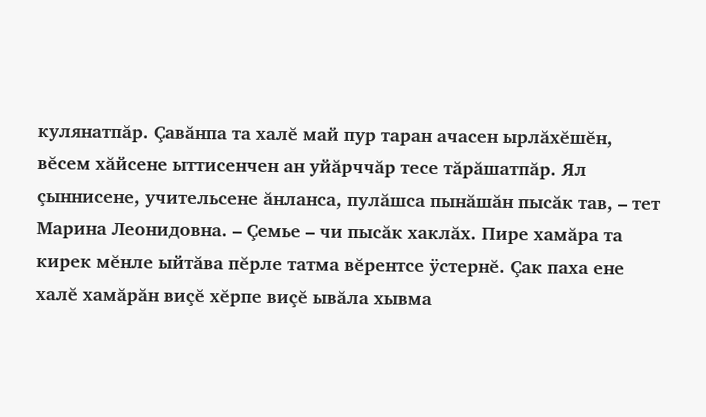кулянатпăр. Çавăнпа та халĕ май пур таран ачасен ырлăхĕшĕн, вĕсем хăйсене ыттисенчен ан уйăрччăр тесе тăрăшатпăр. Ял çыннисене, учительсене ăнланса, пулăшса пынăшăн пысăк тав, – тет Марина Леонидовна. – Çемье – чи пысăк хаклăх. Пире хамăра та кирек мĕнле ыйтăва пĕрле татма вĕрентсе ÿстернĕ. Çак паха ене халĕ хамăрăн виçĕ хĕрпе виçĕ ывăла хывма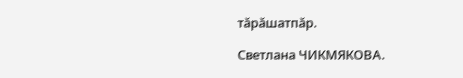тăрăшатпăр.

Светлана ЧИКМЯКОВА.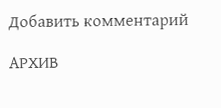Добавить комментарий

АРХИВ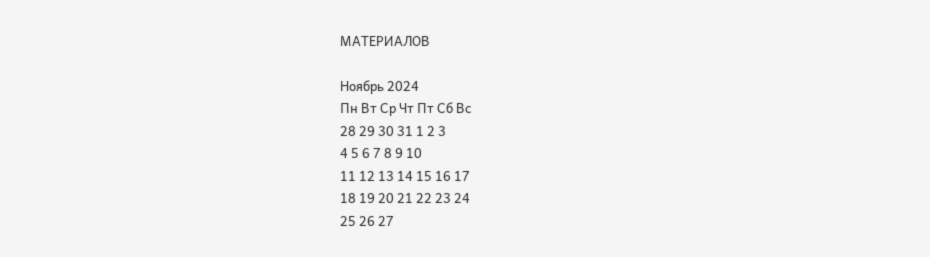МАТЕРИАЛОВ

Ноябрь 2024
Пн Вт Ср Чт Пт Сб Вс
28 29 30 31 1 2 3
4 5 6 7 8 9 10
11 12 13 14 15 16 17
18 19 20 21 22 23 24
25 26 27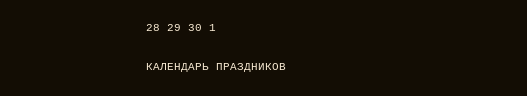28 29 30 1

КАЛЕНДАРЬ ПРАЗДНИКОВ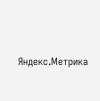Яндекс.Метрика